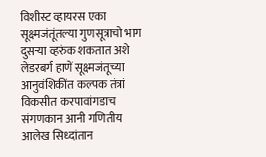विशीस्ट व्हायरस एका सूक्ष्मजंतूंतल्या गुणसूत्राचो भाग दुसऱ्या व्हरुंक शकतात अशे लेडरबर्ग हाणें सूक्ष्मजंतूच्या आनुवंशिकींत कल्पक तंत्रां विकसीत करपावांगडाच संगणकान आनी गणितीय आलेख सिध्दांतान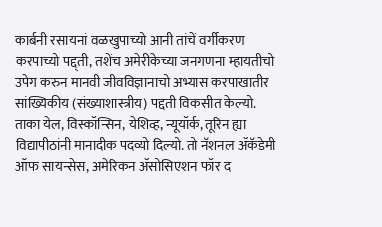कार्बनी रसायनां वळखुपाच्यो आनी तांचें वर्गीकरण करपाच्यो पद्द्ती, तशेंच अमेरीकेच्या जनगणना म्हायतीचो उपेग करुन मानवी जीवविज्ञानाचो अभ्यास करपाखातीर सांख्यिकीय (संख्याशास्त्रीय) पद्दती विकसीत केल्यो.
ताका येल, विस्कॉन्सिन, येशिव्ह, न्यूयॉर्क, तूरिन ह्या विद्यापीठांनी मानादीक पदव्यो दिल्यो. तो नॅशनल ॲकॅडेमी ऑफ सायन्सेस, अमेरिकन ॲसोसिएशन फॉर द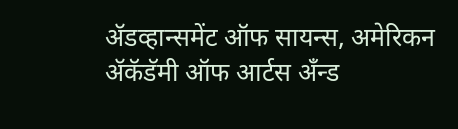ॲडव्हान्समेंट ऑफ सायन्स, अमेरिकन ॲकॅडॅमी ऑफ आर्टस ॲंन्ड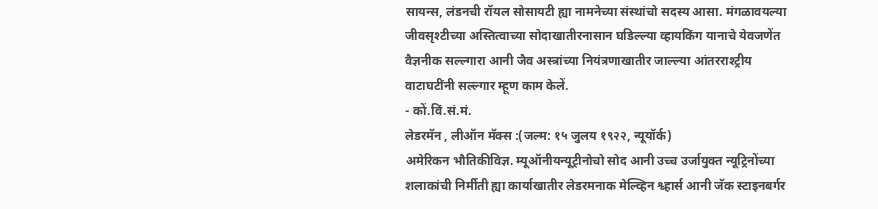सायन्स, लंडनची रॉयल सोसायटी ह्या नामनेच्या संस्थांचो सदस्य आसा. मंगळावयल्या जीवसृश्टीच्या अस्तित्वाच्या सोदाखातीरनासान घडिल्ल्या व्हायकिंग यानाचे येवजणेंत वैज्ञनीक सल्ल्गारा आनी जैव अस्त्रांच्या नियंत्रणाखातीर जाल्ल्या आंतरराश्ट्रीय वाटाघटींनी सल्ल्गार म्हूण काम केलें.
- कों.विं.सं.मं.
लेडरमॅन , लीऑन मॅक्स :(जल्म: १५ जुलय १९२२, न्यूयॉर्क)
अमेरिकन भौतिकीविज्ञ. म्यूऑनीयन्यूट्रीनोचो सोद आनी उच्च उर्जायुक्त न्यूट्रिनोंच्या शलाकांची निर्मीती ह्या कार्याखातीर लेडरमनाक मेल्व्हिन श्व्हार्स आनी जॅक स्टाइनबर्गर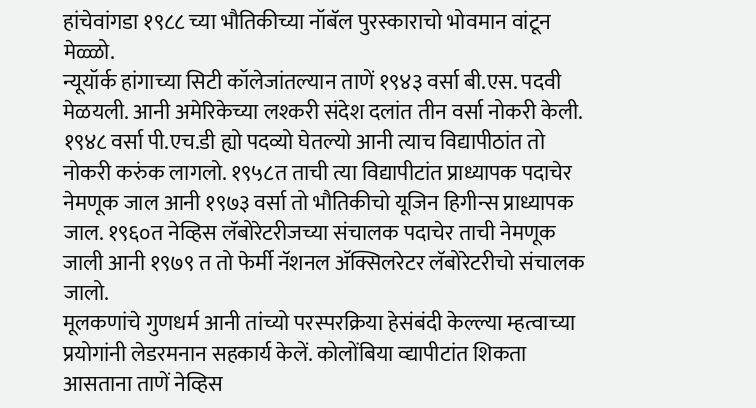हांचेवांगडा १९८८ च्या भौतिकीच्या नॉबॅल पुरस्काराचो भोवमान वांटून मेळ्ळो.
न्यूयॉर्क हांगाच्या सिटी कॉलेजांतल्यान ताणें १९४३ वर्सा बी.एस. पदवी मेळयली. आनी अमेरिकेच्या लश्करी संदेश दलांत तीन वर्सा नोकरी केली. १९४८ वर्सा पी.एच.डी ह्यो पदव्यो घेतल्यो आनी त्याच विद्यापीठांत तो नोकरी करुंक लागलो. १९५८त ताची त्या विद्यापीटांत प्राध्यापक पदाचेर नेमणूक जाल आनी १९७३ वर्सा तो भौतिकीचो यूजिन हिगीन्स प्राध्यापक जाल. १९६०त नेव्हिस लॅबोरेटरीजच्या संचालक पदाचेर ताची नेमणूक जाली आनी १९७९ त तो फेर्मी नॅशनल ॲक्सिलरेटर लॅबोरेटरीचो संचालक जालो.
मूलकणांचे गुणधर्म आनी तांच्यो परस्परक्रिया हेसंबंदी केल्ल्या म्हत्वाच्या प्रयोगांनी लेडरमनान सहकार्य केलें. कोलोंबिया व्द्यापीटांत शिकता आसताना ताणें नेव्हिस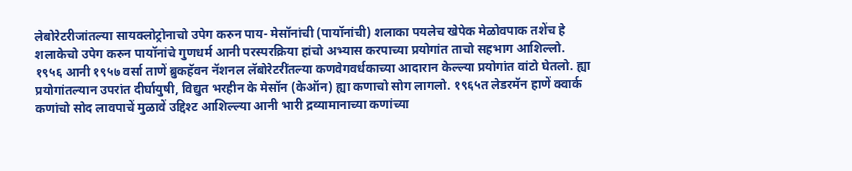लेबोरेटरीजांतल्या सायक्लोट्रोनाचो उपेग करुन पाय- मेसॉनांची (पायॉनांची) शलाका पयलेच खेपेक मेळोवपाक तशेंच हे शलाकेचो उपेग करुन पायॉनांचे गुणधर्म आनी परस्परक्रिया हांचो अभ्यास करपाच्या प्रयोगांत ताचो सहभाग आशिल्लो. १९५६ आनी १९५७ वर्सा ताणें ब्रुकहॅवन नॅशनल लॅबोरेटरींतल्या कणवेगवर्धकाच्या आदारान केल्ल्या प्रयोगांत वांटो घेतलो. ह्या प्रयोगांतल्यान उपरांत दीर्घायुषी, विद्युत भरहीन के मेसॉन (केऑन) ह्या कणाचो सोग लागलो. १९६५त लेडरमॅन हाणें क्वार्क कणांचो सोद लावपाचें मुळावें उद्दिश्ट आशिल्ल्या आनी भारी द्रव्यामानाच्या कणांच्या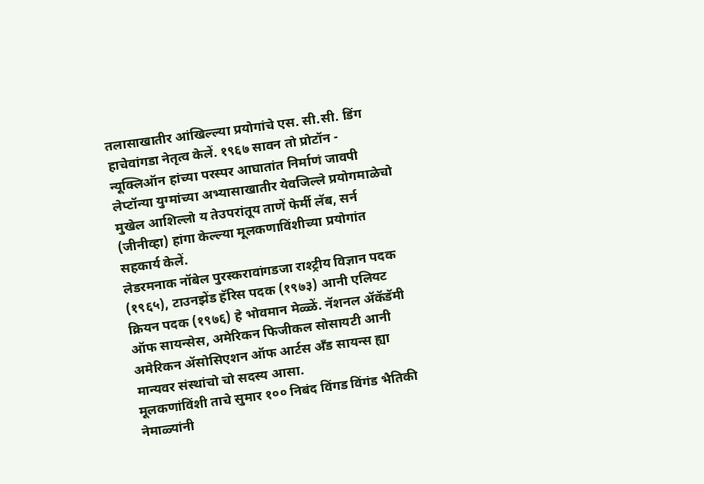तलासाखातीर आंखिल्ल्या प्रयोगांचे एस. सी.सी. डिंग हाचेवांगडा नेतृत्व केलें. १९६७ सावन तो प्रोटॉन - न्यूक्लिऑन हांच्या परस्पर आघातांत निर्माणं जावपी लेप्टॉन्या युग्मांच्या अभ्यासाखातीर येवजिल्ले प्रयोगमाळेचो मुखेल आशिल्लो य तेउपरांतूय ताणें फेर्मी लॅब, सर्न (जीनीव्हा) हांगा केल्ल्या मूलकणाविंशीच्या प्रयोगांत सहकार्य केलें.
लेडरमनाक नॉबेल पुरस्करावांगडजा राश्ट्रीय विज्ञान पदक (१९६५), टाउनझेंड हॅरिस पदक (१९७३) आनी एलियट क्रियन पदक (१९७६) हे भोवमान मेळ्ळें. नॅशनल ॲकॅडॅमी ऑफ सायन्सेस, अमेरिकन फिजीकल सोसायटी आनी अमेरिकन ॲसोसिएशन ऑफ आर्टस ॲंड सायन्स ह्या मान्यवर संस्थांचो चो सदस्य आसा.
मूलकणांविंशी ताचे सुमार १०० निबंद विंगड विंगंड भैतिकी नेमाळ्यांनी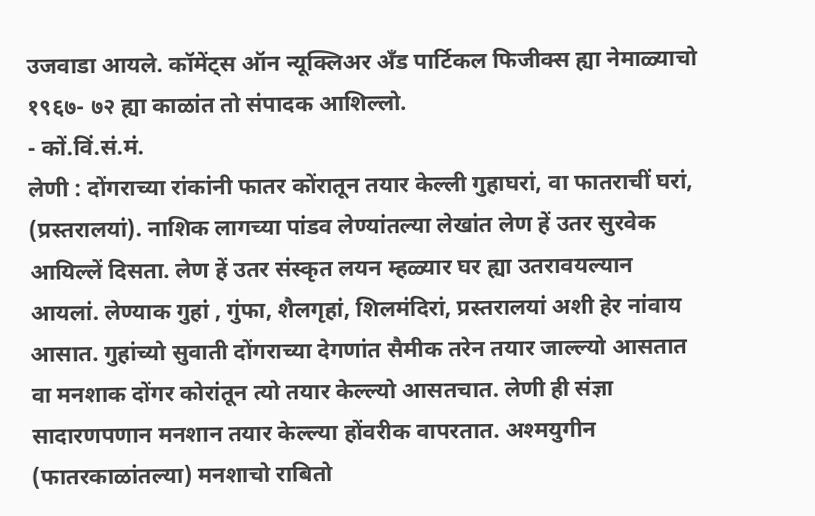उजवाडा आयले. कॉमेंट्स ऑन न्यूक्लिअर ॲंड पार्टिकल फिजीक्स ह्या नेमाळ्याचो १९६७- ७२ ह्या काळांत तो संपादक आशिल्लो.
- कों.विं.सं.मं.
लेणी : दोंगराच्या रांकांनी फातर कोंरातून तयार केल्ली गुहाघरां, वा फातराचीं घरां, (प्रस्तरालयां). नाशिक लागच्या पांडव लेण्यांतल्या लेखांत लेण हें उतर सुरवेक आयिल्लें दिसता. लेण हें उतर संस्कृत लयन म्हळ्यार घर ह्या उतरावयल्यान आयलां. लेण्याक गुहां , गुंफा, शैलगृहां, शिलमंदिरां, प्रस्तरालयां अशी हेर नांवाय आसात. गुहांच्यो सुवाती दोंगराच्या देगणांत सैमीक तरेन तयार जाल्ल्यो आसतात वा मनशाक दोंगर कोरांतून त्यो तयार केल्ल्यो आसतचात. लेणी ही संज्ञा सादारणपणान मनशान तयार केल्ल्या होंवरीक वापरतात. अश्मयुगीन (फातरकाळांतल्या) मनशाचो राबितो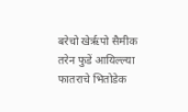बरेचो खेरृपो सैमीक तरेन फुडें आयिल्ल्या फातराचे भितोडेक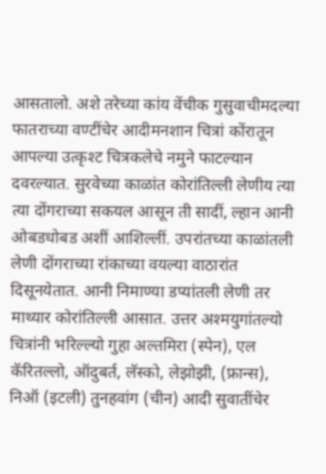आसतालो. अशे तरेच्या कांय वेंचीक गुसुवाचीमदल्या फातराच्या वण्टींचेर आदीमनशान चित्रां कोंरातून आपल्या उत्कृश्ट चित्रकलेचे नमुने फाटल्यान दवरल्यात. सुरवेच्या काळांत कोरांतिल्ली लेणीय त्या त्या दोंगराच्या सकयल आसून ती सादीं, ल्हान आनी ओबडधोबड अशीं आशिल्लीं. उपरांतच्या काळांतली लेणी दोंगराच्या रांकाच्या वयल्या वाठारांत दिसूनयेतात. आनी निमाण्या डप्यांतली लेणी तर माथ्यार कोरांतिल्ली आसात. उत्तर अश्मयुगांतल्यो चित्रांनी भरिल्ल्यो गुहा अल्तमिरा (स्पेन), एल कॅरितल्लो, ऑदुबर्त, लॅस्को, लेझोझी, (फ्रान्स), निऑ (इटली) तुनहवांग (चीन) आदी सुवातींचेर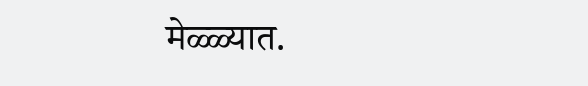मेळ्ळ्यात.